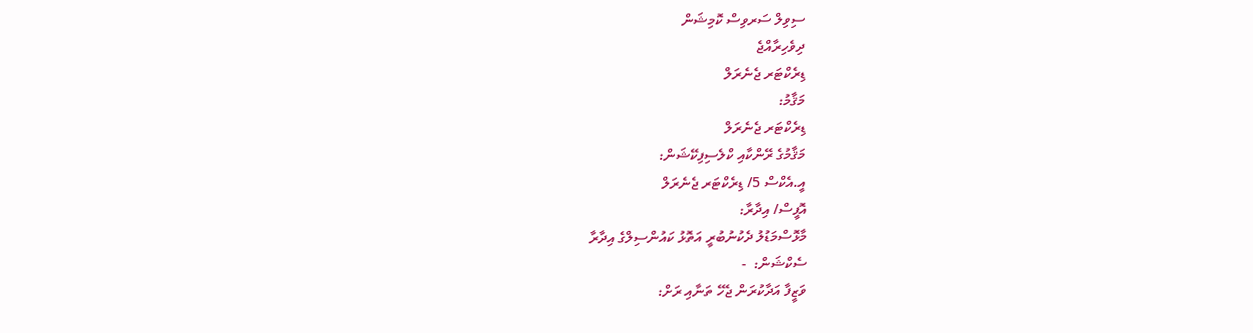ސިވިލް ސަރވިސް ކޮމިޝަން
ދިވެހިރާއްޖެ
ޑިރެކްޓަރ ޖެނެރަލް
މަޤާމު:
ޑިރެކްޓަރ ޖެނެރަލް
މަޤާމުގެ ރޭންކާއި ކްލެސިފިކޭޝަން:
އީ.އެކްސް 5/ ޑިރެކްޓަރ ޖެނެރަލް
އޮފީސް/ އިދާރާ:
މާޅޮސްމަޑުލު ދެކުނުބުރީ އަތޮޅު ކައުންސިލްގެ އިދާރާ
ސެކްޝަން:  -
ވަޒީފާ އަދާކުރަން ޖެހޭ ތަނާއި ރަށް: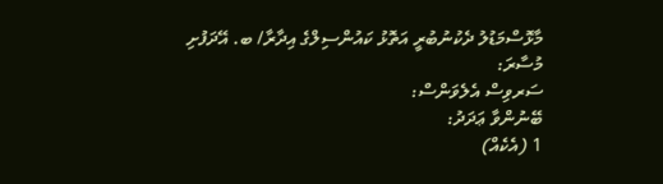މާޅޮސްމަޑުލު ދެކުނުބުރީ އަތޮޅު ކައުންސިލްގެ އިދާރާ/ ބ. އޭދަފުށި
މުސާރަ:
ސަރވިސް އެލެވަންސް:
ބޭނުންވާ ޢަދަދު:
1 (އެކެއް)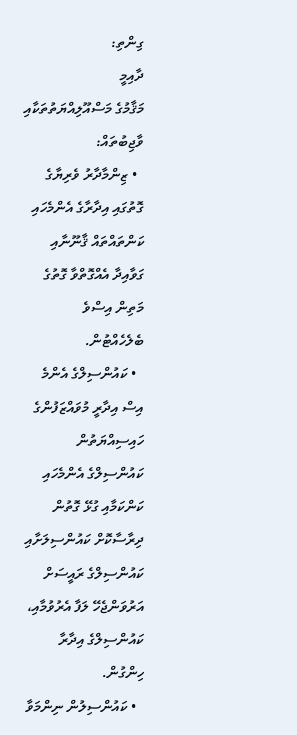ގިންތި:
ދާއިމީ
މަޤާމުގެ މަސްއޫލިއްޔަތުތަކާއި ވާޖިބުތައް:
  • ޒިންމާދާރު ވެރިޔާގެ ގޮތުގައި އިދާރާގެ އެންމެހައި ކަންތައްތައް ޤާނޫނާއި ގަވާއިދާ އެއްގޮތްވާ ގޮތުގެ މަތިން އިސްވެ ބެލެހެއްޓުން.
  • ކައުންސިލްގެ އެންމެ އިސް އިދާރީ މުވައްޒަފުންގެ ހައިސިއްޔަތުން ކައުންސިލްގެ އެންމެހައި ކަންކަމާއި ގުޅޭ ގޮތުން ދިރާސާކޮށް ކައުންސިލަށާއި ކައުންސިލްގެ ރައީސަށް އަރުވަންޖެހޭ ލަފާ އެރުވުމާއި، ކައުންސިލްގެ އިދާރާ ހިންގުން.
  • ކައުންސިލުން ނިންމަވާ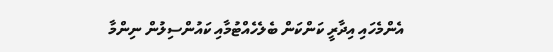އެންމެހައި އިދާރީ ކަންކަން ބެލެހެއްޓުމާއި ކައުންސިލުން ނިންމާ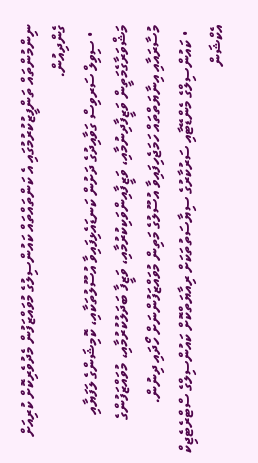ނިންމުންތައް ތަންފީޒުކުރުމުގައި އެ ކަންތައްތައް ކައުންސިލުގެ މުވައްޒަފުން މެދުވެރިކޮށް ކުރިއަށް ގެންދިއުން.
  • ސިވިލް ސަރވިސް ގަވާއިދުގެ ދަށުން ކަނޑައެޅިފައިވާ އުސޫލުތަކާއި، ކޮމިޝަންގެ ލަފަޔާއި މަޝްވަރާގެމަތީން ވަޒީފާދިނުމާއި، ވަޒީފާއިންވަކިކުރުމާއި، ވަޒީފާ ބަދަލުކުރުމާއި، މުވައްޒަފުންގެ މުސާރައާއި އިނާޔަތްތައް ހަމަޖެހިފައިވާ އުސޫލުގެ މަތިން މުވައްޒަފުންނަށް ހޯދައި ދިނުން.
  • ކައުންސިލްގެ މެންޑޭޓާއި ސަރުކާރުގެ ސިޔާސަތުތަކަށް ރިއާޔަތްކޮށް ކައުންސިލްގެ ސްޓްރެޓެޖިކް އެކްޝަން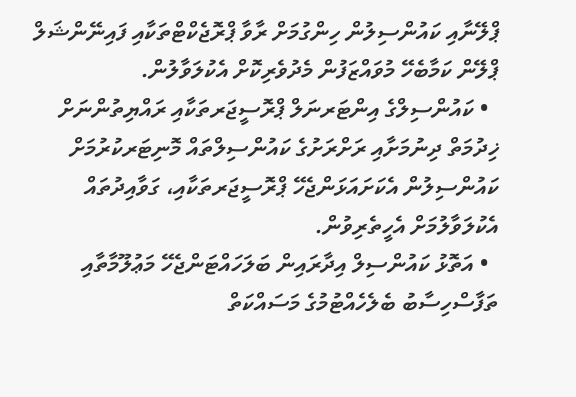ޕްލޭނާއި ކައުންސިލުން ހިންގުމަށް ރާވާ ޕްރޮޖެކްޓްތަކާއި ފައިނޭންޝަލް ޕްލޭން ކަމާބެހޭ މުވައްޒަފުން މެދުވެރިކޮށް އެކުލަވާލުން.
  • ކައުންސިލްގެ އިންޓަރނަލް ޕްރޮސީޖަރތަކާއި ރައްޔިތުންނަށް ޚިދުމަތް ދިނުމަށާއި ރަށްރަށުގެ ކައުންސިލްތައް މޮނިޓަރކުރުމަށް ކައުންސިލުން އެކަށައަޅަންޖެހޭ ޕްރޮސީޖަރތަކާއި، ގަވާއިދުތައް އެކުލަވާލުމަށް އެހީތެރިވުން.
  • އަތޮޅު ކައުންސިލް އިދާރައިން ބަލަހައްޓަންޖެހޭ މަޢުލޫމާތާއި ތަފާސްހިސާބު ބެލެހެއްޓުމުގެ މަސައްކަތް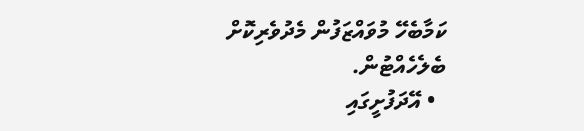ކަމާބެހޭ މުވައްޒަފުން މެދުވެރިކޮށް ބެލެހެއްޓުން.
  • އޭދަފުށީގައި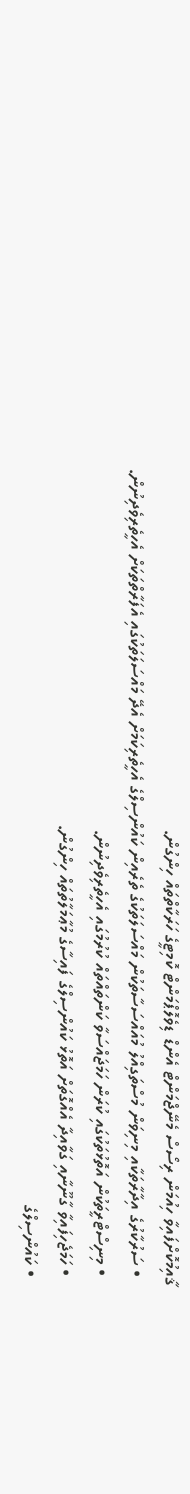ޤާއިމުކޮށްފައިވާ ހިއުމަން ރިސޯސް މެނޭޖްމަންޓް އެންޑް ޑިވެލޮޕްމަންޓް ކޮމިޓީގެ ހަރަކާތްތައް ހިންގުން.
  • ސަރުކާރުގެ އިދާރާތަކާއި މިނިވަން މުސްތަގިއްލު މުއައްސަސާތަކުން މައްސަލަތަކުގެ ތެރެއިން ކައުންސިލްގެ އެހީތެރިކަމަށް އެދޭ މައްސަލަތަކުގައި އެފަރާތްތަކަށް އެހީތެރިވެދިނުން.
  • މިނިސްޓްރީތަކުން އަތޮޅުތަކުގައި ކުރަން ހަމަޖައްސަވާ ކަންތައްތައް ކުރުމުގައި އެހީތެރިވެދިނުން.
  • ހަމަޖެހިފައިވާ ގާނޫނާއި ގަވާއިދާ އެއްގޮތަށް އަތޮޅު ކައުންސިލްގެ ފައިސާގެ މުޢާމަލާތުތައް ހިންގުން.
  • ކައުންސިލްގެ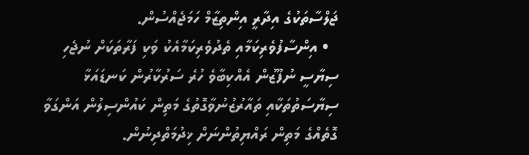ޖަލްސާތަކުގެ އިދާރީ އިންތިޒާމް ހަމަޖެއްސުން.
  • އިންސާފުވެރިކަމާއި ތެދުވެރިކަމާއެކު ވަކި ފަރާތަކަށް ނުޖެހި ސިޔާސީ ނުފޫޒުން އެއްކިބާވެ ހުރެ ސަރުކާރުން ކަނޑައަޅާ ސިޔާސަތުތަކާއި ތައާރުޒުނުވާގޮތުގެ މަތިން ކައުންސިލުން އަންގަވާ ގޮތެއްގެ މަތިން ރައްޔިތުންނަށް ޚިދުމަތްދިނުން.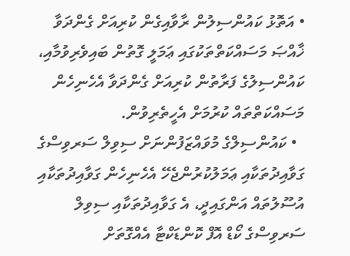• އަތޮޅު ކައުންސިލުން ރާވާއިގެން ކުރިއަށް ގެންދަވާ ޚާއްޞަ މަސައްކަތްތަކުގައި ޢަމަލީ ގޮތުން ބައިވެރިވުމާއި، ކައުންސިލުގެ ފަރާތުން ކުރިއަށް ގެންދަވާ އެހެނިހެން މަސައްކަތްތައް ކުރުމަށް އެހީތެރިވުން.
  • ކައުންސިލްގެ މުވައްޒަފުންނަށް ސިވިލް ސަރވިސްގެ ގަވާއިދުތަކާއި ޢަމަލުކުރުންޖެހޭ އެހެނިހެން ގަވާއިދުތަކާއި އުސޫލުތައް އަންގައިދީ، އެ ގަވާއިދުތަކާއި ސިވިލް ސަރވިސްގެ ކޯޑް އޮފް ކޮންޑަކްޓާ އެއްގޮތަށް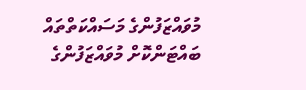މުވައްޒަފުންގެ މަސައްކަތްތައް ބައްޓަންކޮށް މުވައްޒަފުންގެ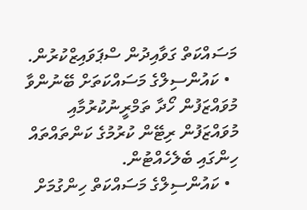މަސައްކަތް ގަވާއިދުން ސްޕަވައިޒްކުރުން.
  • ކައުންސިލްގެ މަސައްކަތަށް ބޭނުންވާ މުވައްޒަފުން ހޯދާ ތަމްރީނުކުރުމާއި މުވައްޒަފުން ރިޓޭން ކުރުމުގެ ކަންތައްތައް ހިންގައި ބެލެހެއްޓުން.
  • ކައުންސިލްގެ މަސައްކަތް ހިންގުމަށް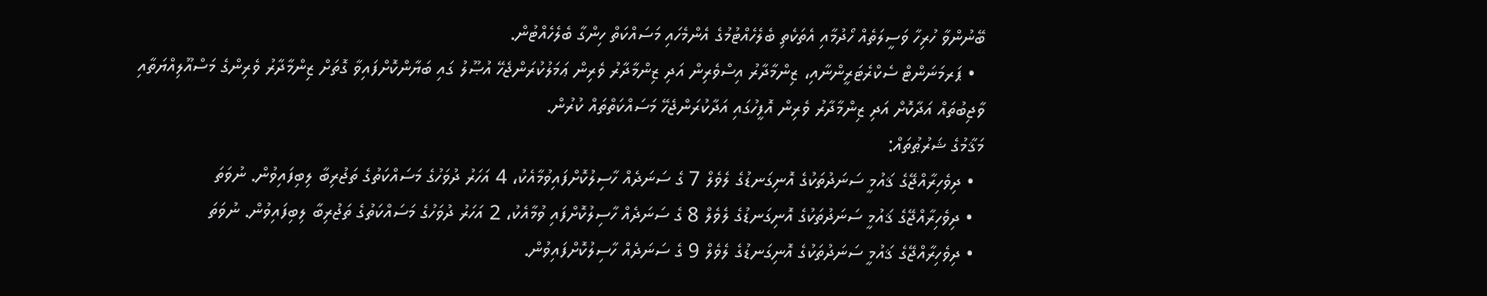ބޭނުންވާ ހުރިހާ ވަސީލަތެއް ހޯދުމާއި އެތަކެތި ބެލެހެއްޓުމުގެ އެންމެހައި މަސައްކަތް ހިންގާ ބެލެހެއްޓުން.
  • ޕަރމަނަންޓް ސެކްރެޓަރީންނާއި، ޒިންމާދާރު އިސްވެރިން އަދި ޒިންމާދާރު ވެރިން ޢަމަލުކުރަންޖެހޭ އުޞޫލު ގައި ބަޔާންކޮށްފައިވާ ގޮތަށް ޒިންމާދާރު ވެރިންގެ މަސްއޫލިއްޔަތާއި ވާޖިބުތައް އަދާކޮށް އަދި ޒިންމާދާރު ވެރިން އޮފީހުގައި އަދާކުރަންޖެހޭ މަސައްކަތްތައް ކުރުން.
މަޤާމުގެ ޝަރުޠުތައް:
  • ދިވެހިރާއްޖޭގެ ޤައުމީ ސަނަދުތަކުގެ އޮނިގަނޑުގެ ލެވެލް 7 ގެ ސަނަދެއް ހާސިލުކޮށްފައިވުމާއެކު، 4 އަހަރު ދުވަހުގެ މަސައްކަތުގެ ތަޖުރިބާ ލިބިފައިވުން. ނުވަތަ
  • ދިވެހިރާއްޖޭގެ ޤައުމީ ސަނަދުތަކުގެ އޮނިގަނޑުގެ ލެވެލް 8 ގެ ސަނަދެއް ހާސިލުކޮށްފައި ވުމާއެކު، 2 އަހަރު ދުވަހުގެ މަސައްކަތުގެ ތަޖުރިބާ ލިބިފައިވުން. ނުވަތަ
  • ދިވެހިރާއްޖޭގެ ޤައުމީ ސަނަދުތަކުގެ އޮނިގަނޑުގެ ލެވެލް 9 ގެ ސަނަދެއް ހާސިލުކޮށްފައިވުން.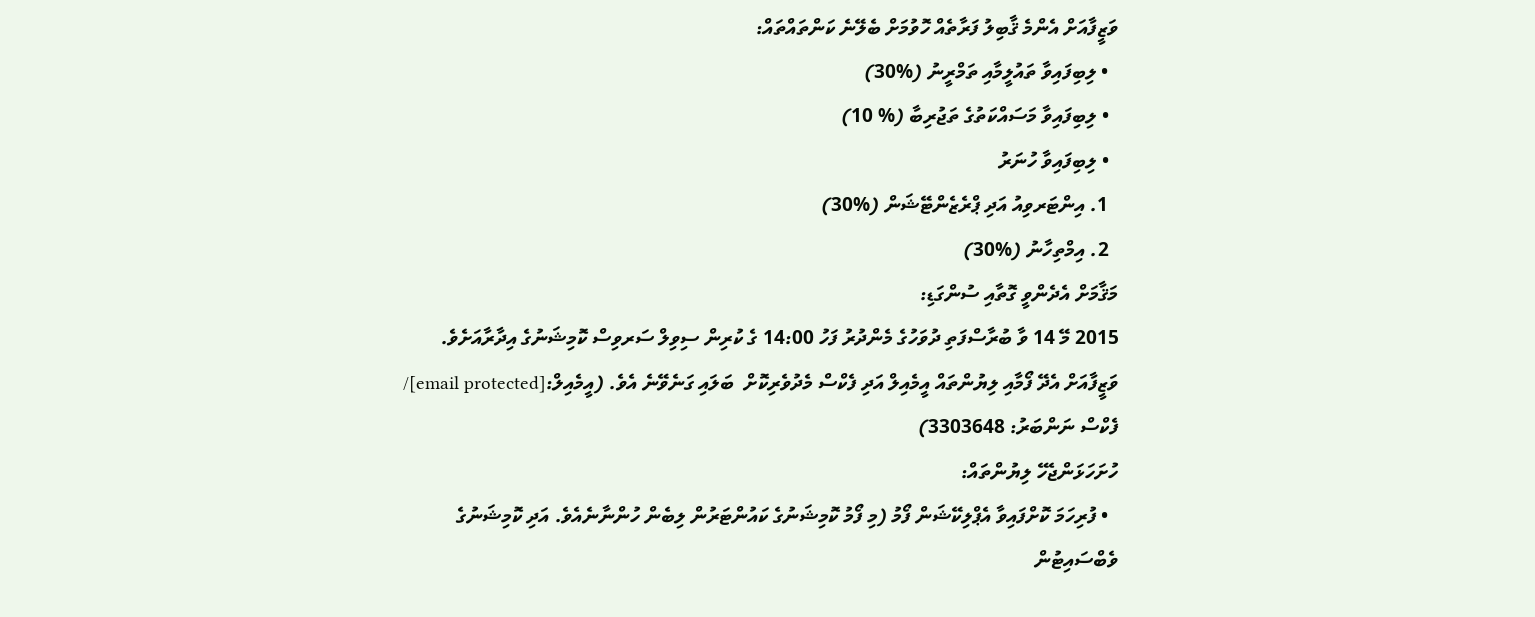ވަޒީފާއަށް އެންމެ ޤާބިލު ފަރާތެއް ހޮވުމަށް ބެލޭނެ ކަންތައްތައް:
  • ލިބިފައިވާ ތައުލީމާއި ތަމްރީނު (%30)
  • ލިބިފައިވާ މަސައްކަތުގެ ތަޖުރިބާ (% 10)
  • ލިބިފައިވާ ހުނަރު
  1. އިންޓަރވިއު އަދި ޕްރެޒެންޓޭޝަން (%30)
  2. އިމްތިހާނު (%30)
މަޤާމަށް އެދެންވީ ގޮތާއި ސުންގަޑި:
2015 މޭ 14 ވާ ބުރާސްފަތި ދުވަހުގެ މެންދުރު ފަހު 14:00 ގެ ކުރިން ސިވިލް ސަރވިސް ކޮމިޝަނުގެ އިދާރާއަށެވެ. ވަޒީފާއަށް އެދޭ ފޯމާއި ލިޔުންތައް އީމެއިލް އަދި ފެކްސް މެދުވެރިކޮށް  ބަލައި ގަނެވޭނެ އެވެ. (އީމެއިލް:[email protected]/ ފެކްސް ނަންބަރު: 3303648)
ހުށަހަޅަންޖެހޭ ލިޔުންތައް:
  • ފުރިހަމަ ކޮށްފައިވާ އެޕްލިކޭޝަން ފޯމު (މި ފޯމު ކޮމިޝަނުގެ ކައުންޓަރުން ލިބެން ހުންނާނެއެވެ. އަދި ކޮމިޝަނުގެ ވެބްސައިޓުން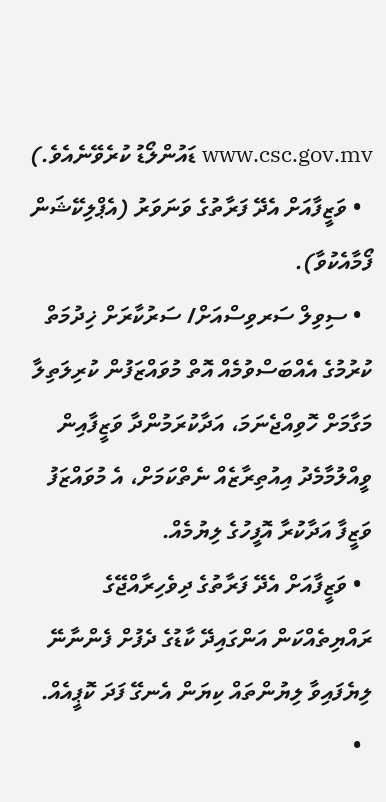www.csc.gov.mv ޑައުންލޯޑު ކުރެވޭނެއެވެ.)
  • ވަޒީފާއަށް އެދޭ ފަރާތުގެ ވަނަވަރު (އެޕްލިކޭޝަން ފޯމާއެކުވާ).
  • ސިވިލް ސަރވިސްއަށް/ ސަރުކާރަށް ޚިދުމަތް ކުރުމުގެ އެއްބަސްވުމެއް އޮތް މުވައްޒަފުން ކުރިލަތިލާ މަގާމަށް ހޮވިއްޖެނަމަ، އަދާކުރަމުންދާ ވަޒީފާއިން ވީއްލުމާމެދު އިއުތިރާޒެއް ނެތްކަމަށް، އެ މުވައްޒަފު ވަޒީފާ އަދާކުރާ އޮފީހުގެ ލިޔުމެއް.
  • ވަޒީފާއަށް އެދޭ ފަރާތުގެ ދިވެހިރާއްޖޭގެ ރައްޔިތެއްކަން އަންގައިދޭ ކާޑުގެ ދެފުށް ފެންނާނޭ ލިޔެފައިވާ ލިޔުންތައް ކިޔަން އެނގޭ ފަދަ ކޮޕީއެއް.
  •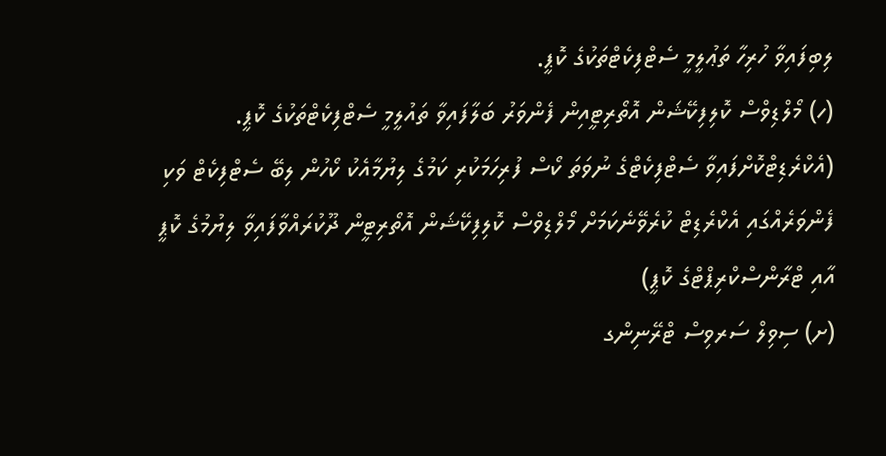ލިބިފައިވާ ހުރިހާ ތަޢުލީމީ ސެޓްފިކެޓްތަކުގެ ކޮޕީ.
(ހ) މޯލްޑިވްސް ކޮލިފިކޭޝަން އޮތޯރިޓީއިން ފެންވަރު ބަލާފައިވާ ތައުލީމީ ސެޓްފިކެޓްތަކުގެ ކޮޕީ. (އެކްރެޑިޓްކޮށްފައިވާ ސެޓްފިކެޓްގެ ނުވަތަ ކޯސް ފުރިހަމަކުރި ކަމުގެ ލިޔުމާއެކު ކޯހުން ލިބޭ ސެޓްފިކެޓް ވަކި ފެންވަރެއްގައި އެކްރެޑިޓް ކުރެވޭނެކަމަށް މޯލްޑިވްސް ކޮލިފިކޭޝަން އޮތޯރިޓީން ދޫކުރައްވާފައިވާ ލިޔުމުގެ ކޮޕީ އާއި ޓްރާންސްކްރިޕްޓްގެ ކޮޕީ)
(ށ) ސިވިލް ސަރވިސް ޓްރޭނިންގ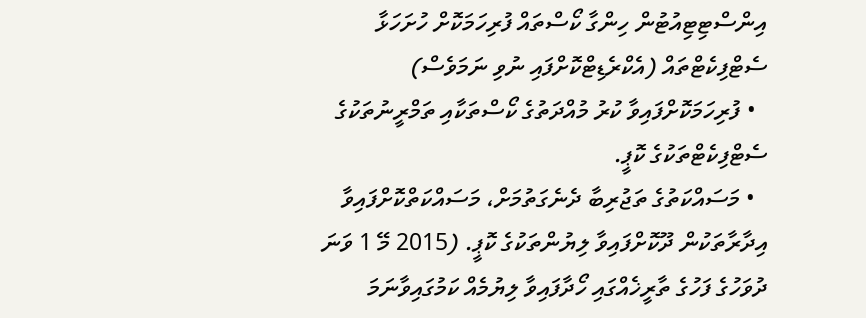އިންސްޓިޓިއުޓުން ހިންގާ ކޯސްތައް ފުރިހަމަކޮށް ހުށަހަޅާ ސެޓްފިކެޓްތައް (އެކްރެޑިޓްކޮށްފައި ނުވި ނަމަވެސް)
  • ފުރިހަމަކޮށްފައިވާ ކުރު މުއްދަތުގެ ކޯސްތަކާއި ތަމްރީނުތަކުގެ ސެޓްފިކެޓްތަކުގެ ކޮޕީ.
  • މަސައްކަތުގެ ތަޖުރިބާ ދެނެގަތުމަށް، މަސައްކަތްކޮށްފައިވާ އިދާރާތަކުން ދޫކޮށްފައިވާ ލިޔުންތަކުގެ ކޮޕީ. (2015 މޭ 1 ވަނަ ދުވަހުގެ ފަހުގެ ތާރީޚެއްގައި ހޯދާފައިވާ ލިޔުމެއް ކަމުގައިވާނަމަ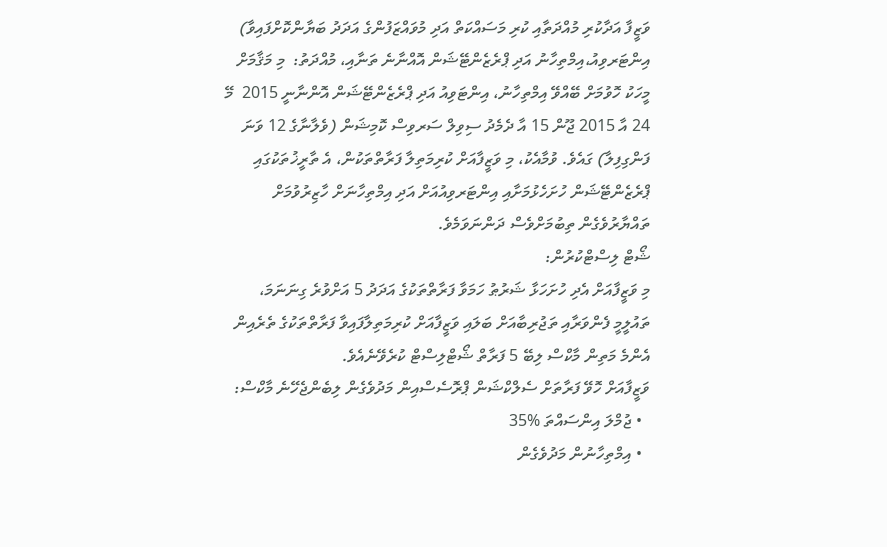ވަޒީފާ އަދާކުރި މުއްދަތާއި ކުރި މަސައްކަތް އަދި މުވައްޒަފުންގެ އަދަދު ބަޔާންކޮށްފައިވާ)
އިންޓަރވިއު،އިމްތިހާނު އަދި ޕްރެޒެންޓޭޝަން އޮއްނާނެ ތަނާއި، މުއްދަތު:  މި މަޤާމަށް މީހަކު ހޮވުމަށް ބޭއްވޭ އިމްތިހާނު، އިންޓަވިއު އަދި ޕްރެޒެންޓޭޝަން އޮންނާނީ 2015  މޭ 24 އާ 2015 ޖޫން 15 އާ ދެމެދު ސިވިލް ސަރވިސް ކޮމިޝަން (ވެލާނާގެ 12 ވަނަ ފަންގިފިލާ) ގައެވެ. ވުމާއެކު، މި ވަޒީފާއަށް ކުރިމަތިލާ ފަރާތްތަކުން، އެ ތާރީޚުތަކުގައި ޕްރެޒެންޓޭޝަން ހުށަހެޅުމަށާއި އިންޓަރވިއުއަށް އަދި އިމްތިހާނަށް ހާޒިރުވުމަށް ތައްޔާރުވެގެން ތިބުމަށްވެސް ދަންނަވަމެވެ.
ޝޯޓް ލިސްޓްކުރުން:
މި ވަޒީފާއަށް އެދި ހުށަހަޅާ ޝަރުޠު ހަމަވާ ފަރާތްތަކުގެ އަދަދު 5 އަށްވުރެ ގިނަނަމަ، ތައުލީމީ ފެންވަރާއި ތަޖުރިބާއަށް ބަލައި ވަޒީފާއަށް ކުރިމަތިލާފައިވާ ފަރާތްތަކުގެ ތެރެއިން އެންމެ މަތިން މާކްސް ލިބޭ 5 ފަރާތް ޝޯޓްލިސްޓް ކުރެވޭނެއެވެ.
ވަޒީފާއަށް ހޮވޭ ފަރާތަށް ސެލްކްޝަން ޕްރޮސެސްއިން މަދުވެގެން ލިބެންޖެހޭނެ މާކްސް:
  • ޖުމްލަ އިންސައްތަ %35
  • އިމްތިހާނުން މަދުވެގެން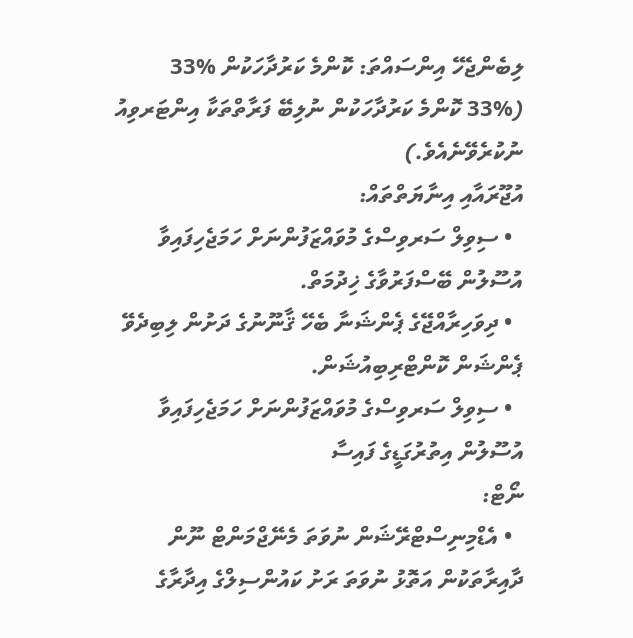ލިބެންޖެހޭ އިންސައްތަ: ކޮންމެ ކަރުދާހަކުން %33
(33% ކޮންމެ ކަރުދާހަކުން ނުލިބޭ ފަރާތްތަކާ އިންޓަރވިއު ނުކުރެވޭނެއެވެ.)
އުޖޫރައާއި އިނާޔަތްތައް:
  • ސިވިލް ސަރވިސްގެ މުވައްޒަފުންނަށް ހަމަޖެހިފައިވާ އުސޫލުން ބޭސްފަރުވާގެ ޚިދުމަތް.
  • ދިވަހިރާއްޖޭގެ ޕެންޝަނާ ބެހޭ ޤާނޫނުގެ ދަށުން ލިބިދެވޭ ޕެންޝަން ކޮންޓްރިބިއުޝަން.
  • ސިވިލް ސަރވިސްގެ މުވައްޒަފުންނަށް ހަމަޖެހިފައިވާ އުސޫލުން އިތުރުގަޑީގެ ފައިސާ
ނޯޓް:
  • އެޑްމިނިސްޓްރޭޝަން ނުވަތަ މެނޭޖްމަންޓް ނޫން ދާއިރާތަކުން އަތޮޅު ނުވަތަ ރަށު ކައުންސިލްގެ އިދާރާގެ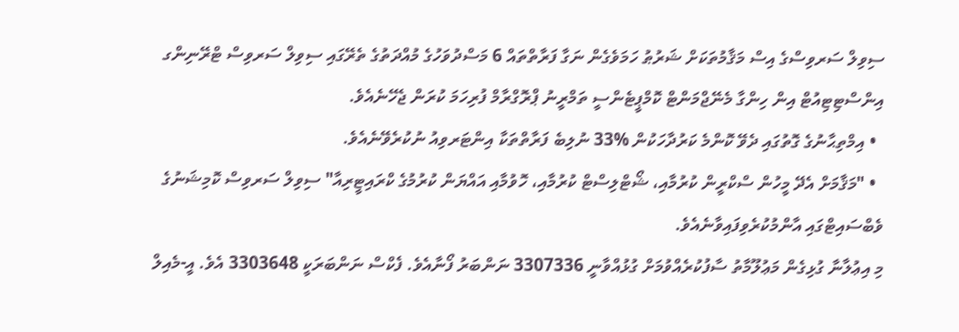ސިވިލް ސަރވިސްގެ އިސް މަޤާމުތަކަށް ޝަރުޠު ހަމަވެގެން ނަގާ ފަރާތްތައް 6 މަސްދުވަހުގެ މުއްދަތުގެ ތެރޭގައި ސިވިލް ސަރވިސް ޓްރޭނިންގ އިންސްޓިޓިއުޓް އިން ހިންގާ މެނޭޖްމަންޓް ކޮމްޕީޓެންސީ ތަމްރީނު ޕްރޮގްރާމް ފުރިހަމަ ކުރަން ޖެހޭނެއެވެ.
  • އިމްތިޙާނުގެ ގޮތުގައި ދެވޭ ކޮންމެ ކަރުދާހަކުން %33 ނުލިބެ ފަރާތްތަކާ އިންޓަރވިއު ނުކުރެވޭނެއެވެ.
  • "މަޤާމަށް އެދޭ މީހުން ސްކްރީން ކުރުމާއި، ޝޯޓްލިސްޓް ކުރުމާއި، ހޮވުމާއި އައްޔަން ކުރުމުގެ ކްރައިޓީރިއާ" ސިވިލް ސަރވިސް ކޮމިޝަނުގެ ވެބްސައިޓްގައި އާންމުކުރެވިފައިވާނެއެވެ.
މި އިޢުލާނާ ގުޅިގެން މަޢުލޫމާތު ސާފުކުރެއްވުމަށް ގުޅުއްވާނީ 3307336 ނަންބަރު ފޯނާއެވެ. ފެކްސް ނަންބަރަކީ 3303648 އެވެ. އީ-މެއިލް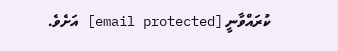ކުރައްވާނީ [email protected] އަށެވެ.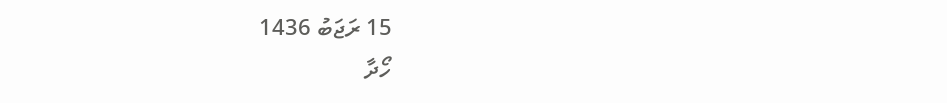15 ރަޖަބު 1436
ހޯދާ